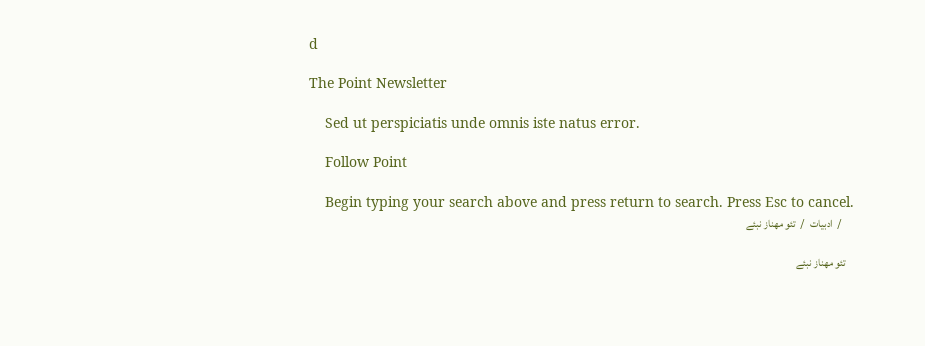d

The Point Newsletter

    Sed ut perspiciatis unde omnis iste natus error.

    Follow Point

    Begin typing your search above and press return to search. Press Esc to cancel.
      /  ادبیات   /  تئو مهناز نبئے

    تئو مهناز نبئے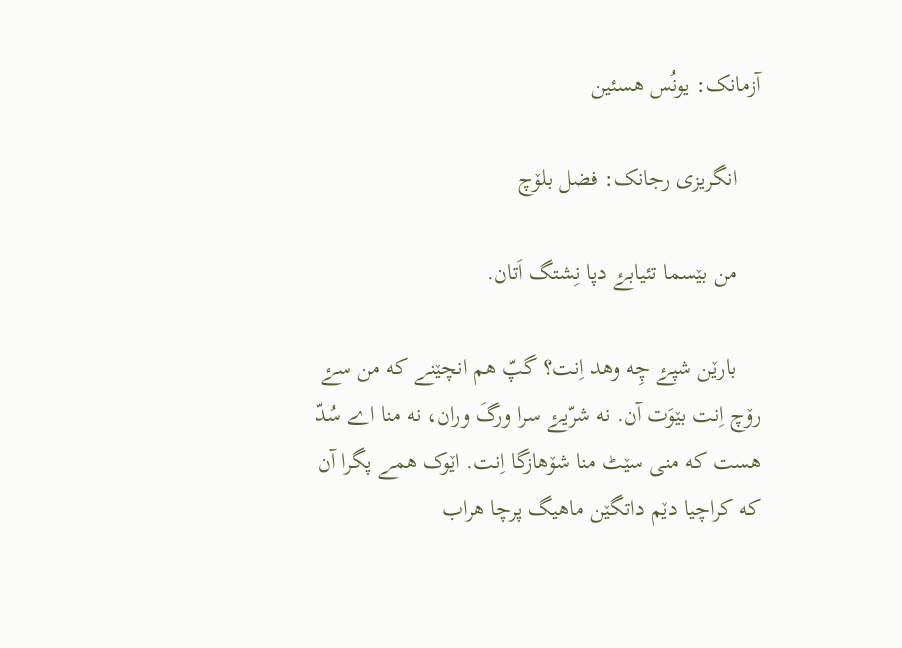آزمانک: یونُس ھسئین

    انگریزی رجانک: فضل بلۆچ

    من بێسما تئیابۓ دپا نِشتگ اَتان.

    بارێن شپۓ چِه وهد اِنت؟ گپّ هم انچێنے که من سۓ رۆچ اِنت بێوَت آن. نه شرّیۓ سرا ورگَ وران، نه منا اے سُدّ هست که منی سێٹ منا شۆهازگا اِنت. اێوک همے پگرا آن که کراچیا دێم داتگێن ماهیگ پرچا هراب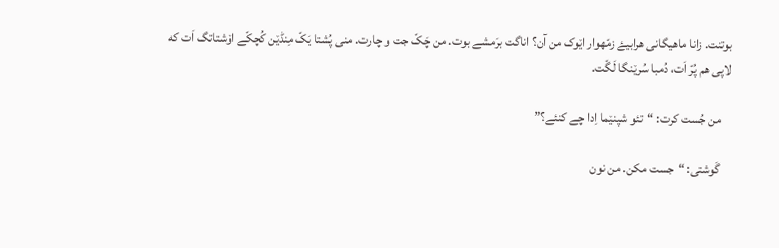بوتنت. زانا ماهیگانی هرابیۓ زمّهوار اێوک من آن؟ اناگت برَمشے بوت. من چَکّ جت و چارت. منی پُشتا یَکّ مِنڈێن کُچکّے اۆشتاتگ اَت که لاپی هم پُرّ اَت، دُمبا سُرێنگا لَگّت.

    من جُست کرت: “تئو شپنێما اِدا چے کنئے؟”

    گَوشتی: “جست مکن. من نون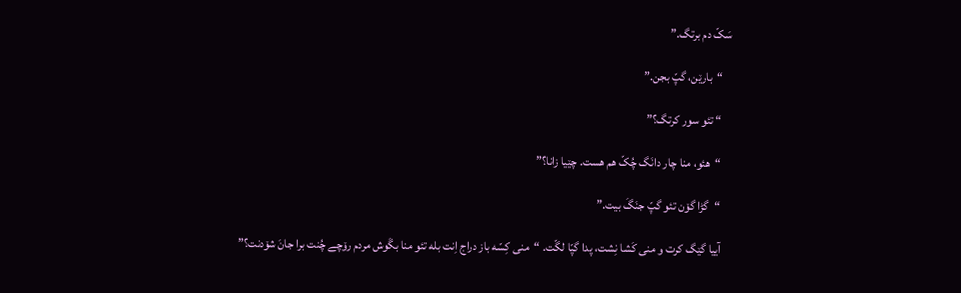سَکّ دم برتگ.”

    “بارێن، گپّ بجن.”

    “ تئو سور کرتگ؟”

    “هئو، منا چار دانَگ چُکّ هم هست. چێیا زانا؟”

    “گڑا گۆن تئو گپّ جنَگَ بیت.”

    آییا گێگ کرت و منی کَشا نِشت، پدا گپّا لگّت. “منی کِسّه باز دراج اِنت بله تئو منا بگَوش مردم رۆچے چُنت برا جانَ شۆدنت؟”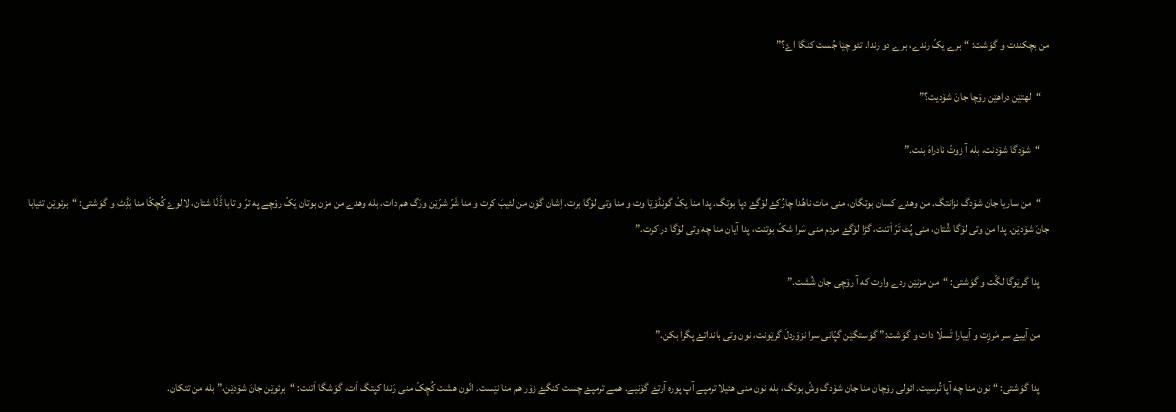من بچکندت و گوَشت: “برے یکّ رندے، برے دو رندا. تئو چێا جُست کنگا اۓ؟”

    “لهتێن دراهێن رۆچا جانَ شۆدیت؟”

    “شۆدگا شۆدنت، بله آ زوتّ نادراهَ بنت.”

    “من ساریا جان شۆدگ نزانتگ. من وهدے کسان بوتگان، منی مات ناهُدا چارُکۓ لۆگۓ دپا بوتگ. پدا منا یکّ گونڈۆێا وت و منا وتی لۆگا برت. اِشان گۆن من لئیبَ کرت و منا شَرّ شرّێن ورَگ هم دات، بله وهدے من مزن بوتان یَکّ رۆچے په ترّ و تابا ڈَنّا شتان، لالوۓ کُچکّا منا بَڈِٹ و گوَشتی: “برئوێن تئیابا جانَ شۆدێن. پدا من وتی لۆگا شُتان، منی پُٹ تَرّ اَتنت، گڑا لۆگۓ مردم منی سَرا شکّ بوتنت، پدا آیان منا چه وتی لۆگا در کرت.”

    پدا گرێوگا لگّت و گوَشتی: “من مزنێن ردے وارت که آ رۆچی جان شُشت.”

    من آییۓ سر مَرزِت و آییارا تَسلّا دات و گوَشت:” گوَستگێن گپّانی سرا نزۆردلَ گرێونت، نون وتی بانداتۓ پگرا بکن.”

    پدا گوَشتی: “نون منا چه آپا تُرسیت. ائولی رۆچان منا جان شۆدگ وشّ بوتگ، بله نون منی هئیلا ترمپے آپ پوره آرتۓ گۆنیے. همے ترمپۓ چست کنگۓ زۆر هم منا نێست. انّون هشت کُچِکّ منی رَندا کپتگ اَت، گوَشگا اَتنت: “برئوێن جانَ شۆدێن،” بله من تتکان.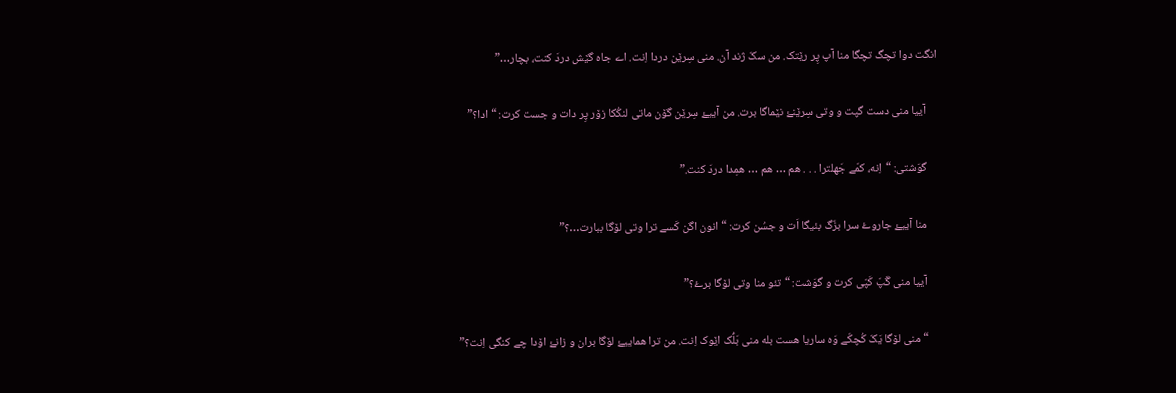انگت دوا تچگ تچگا منا آپ پِر رێتک. من سکّ ژند آن. منی سِرێن دردا اِنت. اے جاه گێش دردَ کنت، بچار…”

    آییا منی دست گپت و وتی سِرێنۓ نێماگا برت. من آییۓ سِرێن گۆن ماتی لنکُکا زۆر پِر دات و جست کرت: “ادا؟”

    گوَشتی: “اِنه، کمّے جَهلترا . . . هم … هم … همِدا دردَ کنت.”

    منا آییۓ جاروۓ سرا بزّگ بئیگا اَت و جسُن کرت: “انون اگن کَسے ترا وتی لۆگا ببارت…؟”

    آییا منی گَپّ کَپّی کرت و گوَشت: “تئو منا وتی لۆگا برۓ؟”

    “منی لۆگا یَکّ کُچکّے وَه ساریا هست بله منی بَلُّک اێوک اِنت. من ترا هماییۓ لۆگا بران و زانۓ اۆدا چے کنگی اِنت؟”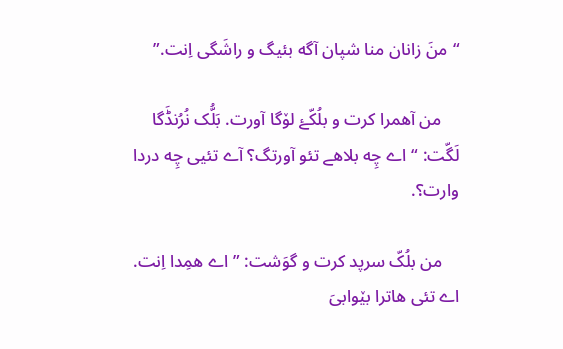“منَ زانان منا شپان آگه بئیگ و راشَگی اِنت.”

    من آهمرا کرت و بلُکّۓ لۆگا آورت. بَلُّک نُرُنڈَگا لَگّت: “اے چِه بلاهے تئو آورتگ؟ آے تئیی چِه دردا وارت؟.

    من بلُکّ سرپد کرت و گوَشت: ” اے همِدا اِنت. اے تئی هاترا بێوابیَ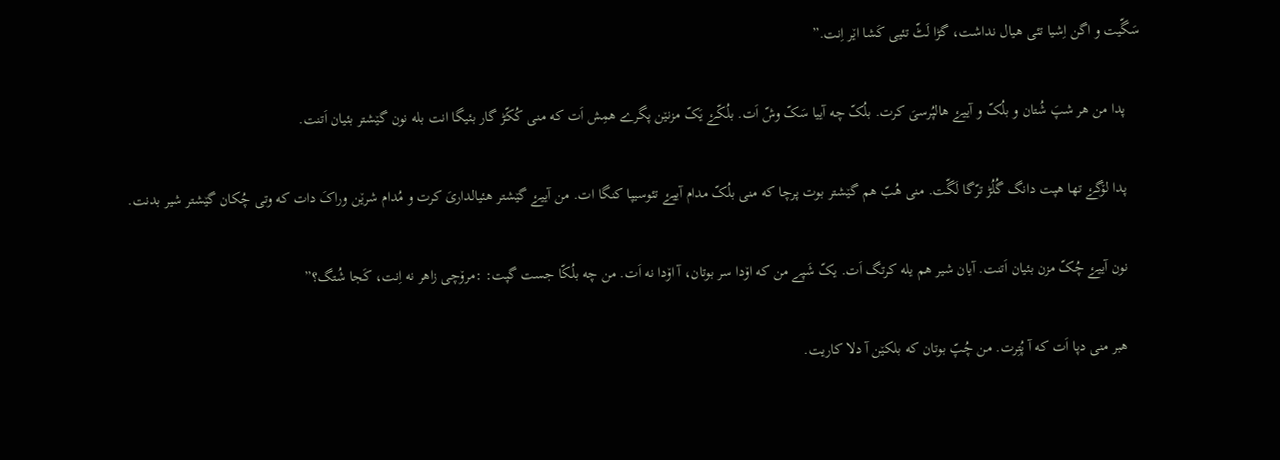سَگّیت و اگن اِشیا تئی هیال نداشت، گڑا لَٹّ تئیی کَشا اێر اِنت.”

    پدا من هر شپَ شُتان و بلُکّ و آییۓ هالپُرسیَ کرت. بلُکّ چه آییا سَکّ وشّ اَت. بلُکّۓ یَکّ مزنێن پگرے همِش اَت که منی کُکّڑ گار بئیگا انت بله نون گێشتر بئیان اَتنت.

    پدا لۆگۓ تها هپت دانگ گُلُڑ ترّگا لَگّت. منی هُبّ هم گێشتر بوت پرچا که منی بلُکّ مدام آییۓ تئوسیپا کنگا ات. من آییۓ گێشتر هئیالداریَ کرت و مُدام شرێن وراکَ دات که وتی چُکان گێشتر شیر بدنت.

    نون آییۓ چُکّ مزن بئیان اَتنت. آیان شیر هم یله کرتگ اَت. یکّ شَپے من که اۆدا سر بوتان، آ اۆدا نه اَت. من چه بلُکّا جست گپت: :مرۆچی زاهر نه اِنت، کَجا شُتگ؟”

    هبر منی دپا اَت که آ پُتِرت. من چُپّ بوتان که بلکێن آ دلا کاریت.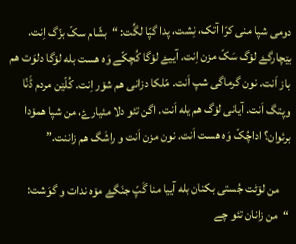دومی شپا منی کرّا آتک، نِشت، پدا گپّا لگِّت: “بشّام سکّ بزّگ اِنت. بێچارگۓ لۆگ سَکّ مزن اِنت. آییۓ لۆگا کُچکّے وَه هست بله لۆگا دلوَت هم باز اَنت. نون گرماگی شپ اَنت. مّلکا دزانی هم شۆر اِنت. کُلّێن مردم ڈَنّا وپتگ اَنت. آیانی لۆگ هم یله اَنت. اگن تئو دلا مئیارۓ، من شپا همۆدا برئوان؟ اداچُکّ وَه هست اَنت. نون مزن اَنت و راشَگ هم زاننت.”

    من لۆٹت جُستی بکنان بله آییا منا گَپّ جنَگۓ مۆه ندات و گوَشت: “من زانان تئو چے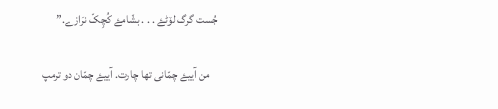جُست گرگ لۆٹۓ . . . بشّامۓ کُچِکّ نرَازے.”

    من آییۓ چمّانی تها چارت. آییۓ چمّان دو ترمپ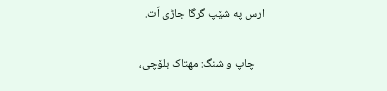ارس په شێپ گرگا جاڑی اَت.

    چاپ و شنگ: مهتاک بلۆچی،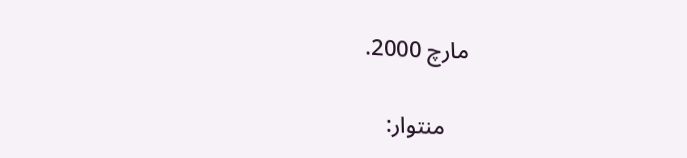مارچ 2000.

    منتوار: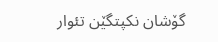گۆشان نکپتگێن تئوار